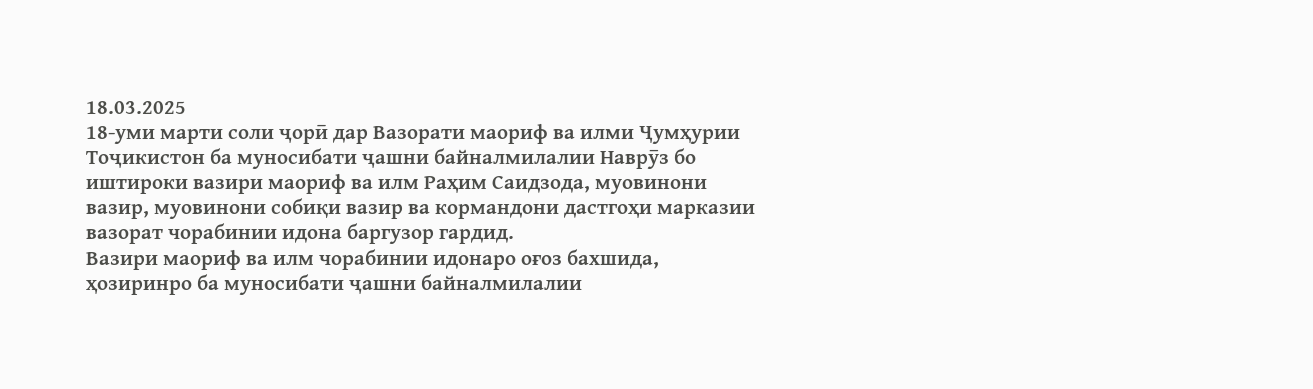18.03.2025
18-уми марти соли ҷорӣ дар Вазорати маориф ва илми Ҷумҳурии Тоҷикистон ба муносибати ҷашни байналмилалии Наврӯз бо иштироки вазири маориф ва илм Раҳим Саидзода, муовинони вазир, муовинони собиқи вазир ва кормандони дастгоҳи марказии вазорат чорабинии идона баргузор гардид.
Вазири маориф ва илм чорабинии идонаро оғоз бахшида, ҳозиринро ба муносибати ҷашни байналмилалии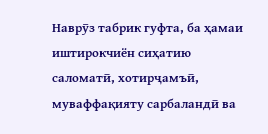Наврӯз табрик гуфта, ба ҳамаи иштирокчиён сиҳатию саломатӣ, хотирҷамъӣ, муваффақияту сарбаландӣ ва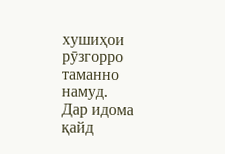хушиҳои рӯзгорро таманно намуд.
Дар идома қайд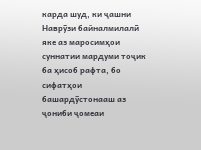карда шуд, ки ҷашни Наврӯзи байналмилалӣ яке аз маросимҳои суннатии мардуми тоҷик ба ҳисоб рафта, бо сифатҳои башардӯстонааш аз ҷониби ҷомеаи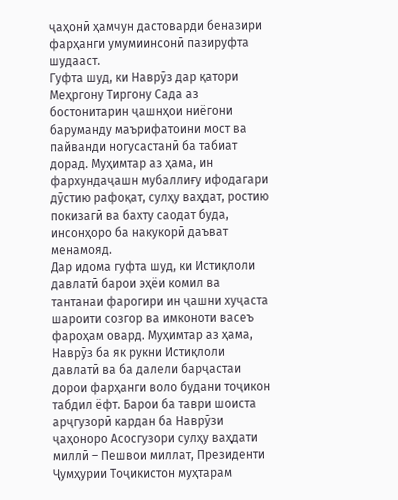ҷаҳонӣ ҳамчун дастоварди беназири фарҳанги умумиинсонӣ пазируфта шудааст.
Гуфта шуд, ки Наврӯз дар қатори Меҳргону Тиргону Сада аз бостонитарин ҷашнҳои ниёгони баруманду маърифатоини мост ва пайванди ногусастанӣ ба табиат дорад. Муҳимтар аз ҳама, ин фархундаҷашн мубаллиғу ифодагари дӯстию рафоқат, сулҳу ваҳдат, ростию покизагӣ ва бахту саодат буда, инсонҳоро ба накукорӣ даъват менамояд.
Дар идома гуфта шуд, ки Истиқлоли давлатӣ барои эҳёи комил ва тантанаи фарогири ин ҷашни хуҷаста шароити созгор ва имконоти васеъ фароҳам овард. Муҳимтар аз ҳама, Наврӯз ба як рукни Истиқлоли давлатӣ ва ба далели барҷастаи дорои фарҳанги воло будани тоҷикон табдил ёфт. Барои ба таври шоиста арҷгузорӣ кардан ба Наврӯзи ҷаҳоноро Асосгузори сулҳу ваҳдати миллӣ – Пешвои миллат, Президенти Ҷумҳурии Тоҷикистон муҳтарам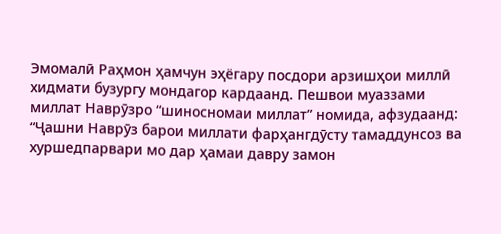Эмомалӣ Раҳмон ҳамчун эҳёгару посдори арзишҳои миллӣ хидмати бузургу мондагор кардаанд. Пешвои муаззами миллат Наврӯзро “шиносномаи миллат” номида, афзудаанд: “Ҷашни Наврӯз барои миллати фарҳангдӯсту тамаддунсоз ва хуршедпарвари мо дар ҳамаи давру замон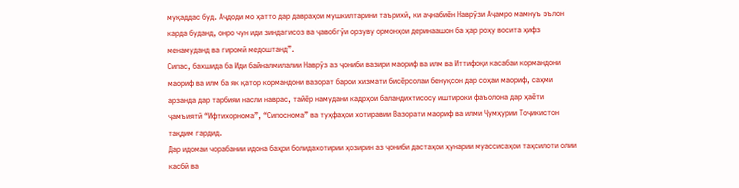муқаддас буд. Аҷдоди мо ҳатто дар давраҳои мушкилтарини таърихӣ, ки аҷнабиён Наврӯзи Аҷамро мамнуъ эълон карда буданд, онро чун иди зиндагисоз ва ҷавобгӯи орзуву ормонҳои деринаашон ба ҳар роҳу восита ҳифз менамуданд ва гиромӣ медоштанд”.
Сипас, бахшида ба Иди байналмилалии Наврӯз аз ҷониби вазири маориф ва илм ва Иттифоқи касабаи кормандони маориф ва илм ба як қатор кормандони вазорат барои хизмати бисёрсолаи бенуқсон дар соҳаи маориф, саҳми арзанда дар тарбияи насли наврас, тайёр намудани кадрҳои баландихтисосу иштироки фаъолона дар ҳаёти ҷамъиятӣ “Ифтихорнома”, “Сипоснома” ва туҳфаҳои хотиравии Вазорати маориф ва илми Ҷумҳурии Тоҷикистон тақдим гардид.
Дар идомаи чорабании идона баҳри болидахотирии ҳозирин аз ҷониби дастаҳои ҳунарии муассисаҳои таҳсилоти олии касбӣ ва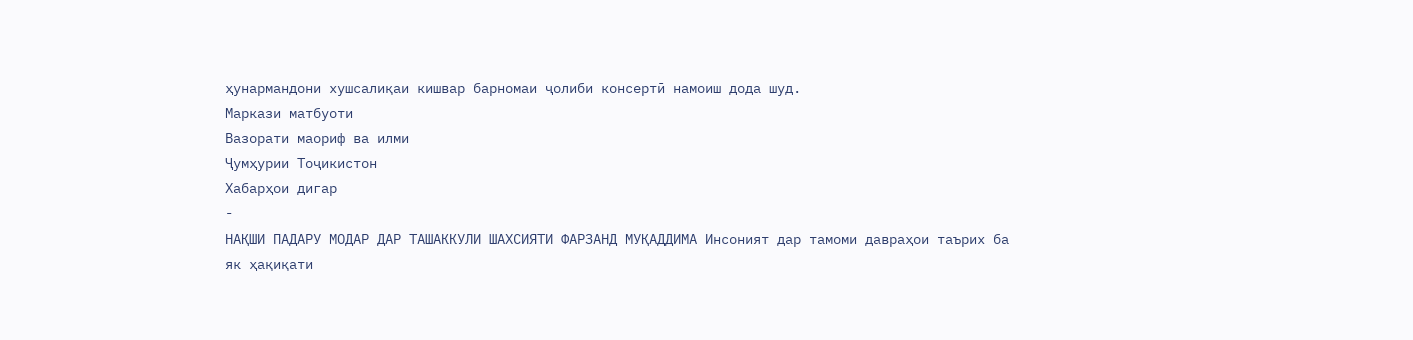ҳунармандони хушсалиқаи кишвар барномаи ҷолиби консертӣ намоиш дода шуд.
Маркази матбуоти
Вазорати маориф ва илми
Ҷумҳурии Тоҷикистон
Хабарҳои дигар
-
НАҚШИ ПАДАРУ МОДАР ДАР ТАШАККУЛИ ШАХСИЯТИ ФАРЗАНД МУҚАДДИМА Инсоният дар тамоми давраҳои таърих ба як ҳақиқати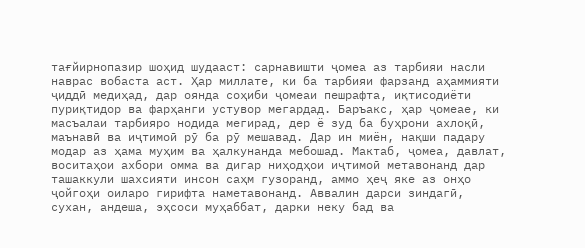тағйирнопазир шоҳид шудааст: сарнавишти ҷомеа аз тарбияи насли наврас вобаста аст. Ҳар миллате, ки ба тарбияи фарзанд аҳаммияти ҷиддӣ медиҳад, дар оянда соҳиби ҷомеаи пешрафта, иқтисодиёти пуриқтидор ва фарҳанги устувор мегардад. Баръакс, ҳар ҷомеае, ки масъалаи тарбияро нодида мегирад, дер ё зуд ба буҳрони ахлоқӣ, маънавӣ ва иҷтимоӣ рӯ ба рӯ мешавад. Дар ин миён, нақши падару модар аз ҳама муҳим ва ҳалкунанда мебошад. Мактаб, ҷомеа, давлат, воситаҳои ахбори омма ва дигар ниҳодҳои иҷтимоӣ метавонанд дар ташаккули шахсияти инсон саҳм гузоранд, аммо ҳеҷ яке аз онҳо ҷойгоҳи оиларо гирифта наметавонанд. Аввалин дарси зиндагӣ, сухан, андеша, эҳсоси муҳаббат, дарки неку бад ва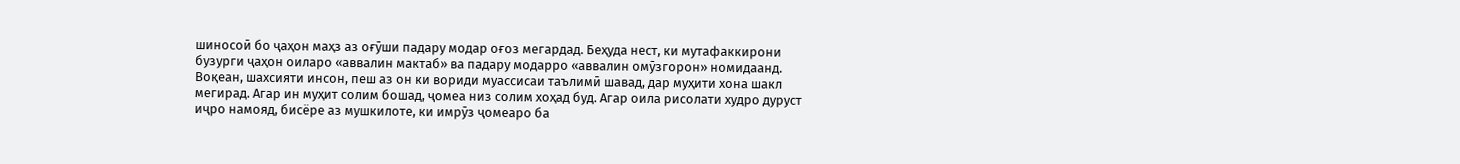шиносоӣ бо ҷаҳон маҳз аз оғӯши падару модар оғоз мегардад. Беҳуда нест, ки мутафаккирони бузурги ҷаҳон оиларо «аввалин мактаб» ва падару модарро «аввалин омӯзгорон» номидаанд. Воқеан, шахсияти инсон, пеш аз он ки вориди муассисаи таълимӣ шавад, дар муҳити хона шакл мегирад. Агар ин муҳит солим бошад, ҷомеа низ солим хоҳад буд. Агар оила рисолати худро дуруст иҷро намояд, бисёре аз мушкилоте, ки имрӯз ҷомеаро ба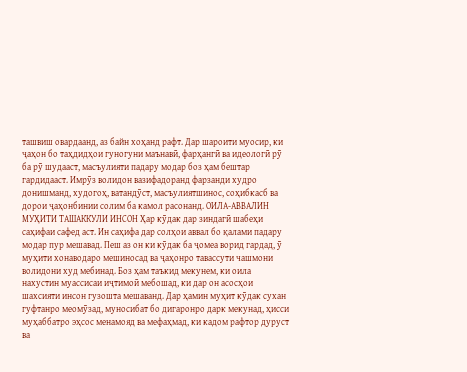ташвиш овардаанд, аз байн хоҳанд рафт. Дар шароити муосир, ки ҷаҳон бо таҳдидҳои гуногуни маънавӣ, фарҳангӣ ва идеологӣ рӯ ба рӯ шудааст, масъулияти падару модар боз ҳам бештар гардидааст. Имрӯз волидон вазифадоранд фарзанди худро донишманд, худогоҳ, ватандӯст, масъулиятшинос, соҳибкасб ва дорои ҷаҳонбинии солим ба камол расонанд. ОИЛА-АВВАЛИН МУҲИТИ ТАШАККУЛИ ИНСОН Ҳар кӯдак дар зиндагӣ шабеҳи саҳифаи сафед аст. Ин саҳифа дар солҳои аввал бо қалами падару модар пур мешавад. Пеш аз он ки кӯдак ба ҷомеа ворид гардад, ӯ муҳити хонаводаро мешиносад ва ҷаҳонро тавассути чашмони волидони худ мебинад. Боз ҳам таъкид мекунем, ки оила нахустин муассисаи иҷтимоӣ мебошад, ки дар он асосҳои шахсияти инсон гузошта мешаванд. Дар ҳамин муҳит кӯдак сухан гуфтанро меомӯзад, муносибат бо дигаронро дарк мекунад, ҳисси муҳаббатро эҳсос менамояд ва мефаҳмад, ки кадом рафтор дуруст ва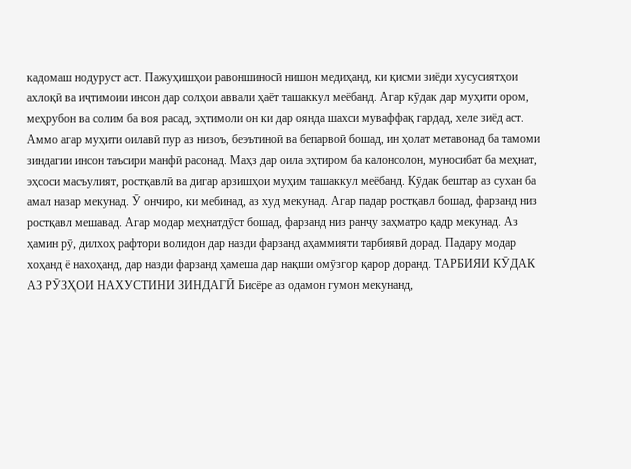кадомаш нодуруст аст. Пажуҳишҳои равоншиносӣ нишон медиҳанд, ки қисми зиёди хусусиятҳои ахлоқӣ ва иҷтимоии инсон дар солҳои аввали ҳаёт ташаккул меёбанд. Агар кӯдак дар муҳити ором, меҳрубон ва солим ба воя расад, эҳтимоли он ки дар оянда шахси муваффақ гардад, хеле зиёд аст. Аммо агар муҳити оилавӣ пур аз низоъ, беэътиноӣ ва бепарвоӣ бошад, ин ҳолат метавонад ба тамоми зиндагии инсон таъсири манфӣ расонад. Маҳз дар оила эҳтиром ба калонсолон, муносибат ба меҳнат, эҳсоси масъулият, ростқавлӣ ва дигар арзишҳои муҳим ташаккул меёбанд. Кӯдак бештар аз сухан ба амал назар мекунад. Ӯ ончиро, ки мебинад, аз худ мекунад. Агар падар ростқавл бошад, фарзанд низ ростқавл мешавад. Агар модар меҳнатдӯст бошад, фарзанд низ ранҷу заҳматро қадр мекунад. Аз ҳамин рӯ, дилхоҳ рафтори волидон дар назди фарзанд аҳаммияти тарбиявӣ дорад. Падару модар хоҳанд ё нахоҳанд, дар назди фарзанд ҳамеша дар нақши омӯзгор қарор доранд. ТАРБИЯИ КӮДАК АЗ РӮЗҲОИ НАХУСТИНИ ЗИНДАГӢ Бисёре аз одамон гумон мекунанд,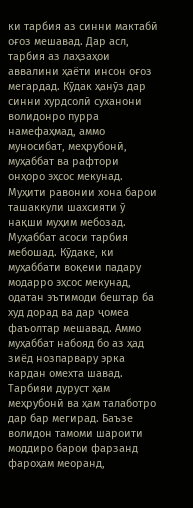ки тарбия аз синни мактабӣ оғоз мешавад. Дар асл, тарбия аз лаҳзаҳои аввалини ҳаёти инсон оғоз мегардад. Кӯдак ҳанӯз дар синни хурдсолӣ суханони волидонро пурра намефаҳмад, аммо муносибат, меҳрубонӣ, муҳаббат ва рафтори онҳоро эҳсос мекунад. Муҳити равонии хона барои ташаккули шахсияти ӯ нақши муҳим мебозад. Муҳаббат асоси тарбия мебошад. Кӯдаке, ки муҳаббати воқеии падару модарро эҳсос мекунад, одатан эътимоди бештар ба худ дорад ва дар ҷомеа фаъолтар мешавад. Аммо муҳаббат набояд бо аз ҳад зиёд нозпарвару эрка кардан омехта шавад. Тарбияи дуруст ҳам меҳрубонӣ ва ҳам талаботро дар бар мегирад. Баъзе волидон тамоми шароити моддиро барои фарзанд фароҳам меоранд,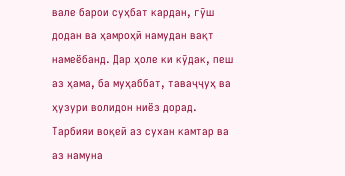вале барои суҳбат кардан, гӯш додан ва ҳамроҳӣ намудан вақт намеёбанд. Дар ҳоле ки кӯдак, пеш аз ҳама, ба муҳаббат, таваҷҷуҳ ва ҳузури волидон ниёз дорад. Тарбияи воқеӣ аз сухан камтар ва аз намуна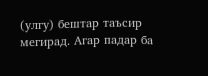(улгу) бештар таъсир мегирад. Агар падар ба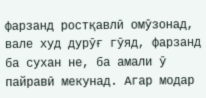фарзанд ростқавлӣ омӯзонад, вале худ дурӯғ гӯяд, фарзанд ба сухан не, ба амали ӯ пайравӣ мекунад. Агар модар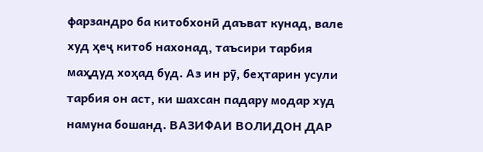фарзандро ба китобхонӣ даъват кунад, вале худ ҳеҷ китоб нахонад, таъсири тарбия маҳдуд хоҳад буд. Аз ин рӯ, беҳтарин усули тарбия он аст, ки шахсан падару модар худ намуна бошанд. ВАЗИФАИ ВОЛИДОН ДАР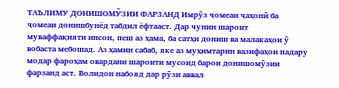ТАЪЛИМУ ДОНИШОМӮЗИИ ФАРЗАНД Имрӯз ҷомеаи ҷаҳонӣ ба ҷомеаи донишбунёд табдил ёфтааст. Дар чунин шароит муваффақияти инсон, пеш аз ҳама, ба сатҳи дониш ва малакаҳои ӯ вобаста мебошад. Аз ҳамин сабаб, яке аз муҳимтарин вазифаҳои падару модар фароҳам овардани шароити мусоид барои донишомӯзии фарзанд аст. Волидон набояд дар рӯзи аввал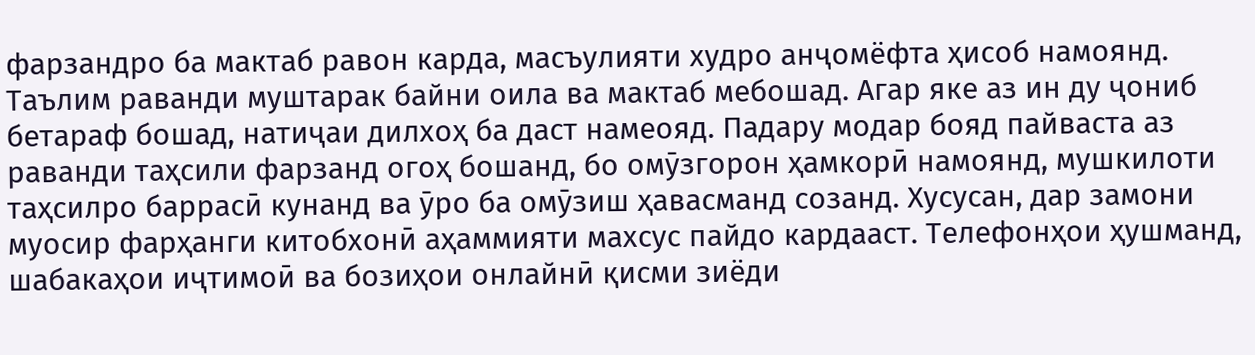фарзандро ба мактаб равон карда, масъулияти худро анҷомёфта ҳисоб намоянд. Таълим раванди муштарак байни оила ва мактаб мебошад. Агар яке аз ин ду ҷониб бетараф бошад, натиҷаи дилхоҳ ба даст намеояд. Падару модар бояд пайваста аз раванди таҳсили фарзанд огоҳ бошанд, бо омӯзгорон ҳамкорӣ намоянд, мушкилоти таҳсилро баррасӣ кунанд ва ӯро ба омӯзиш ҳавасманд созанд. Хусусан, дар замони муосир фарҳанги китобхонӣ аҳаммияти махсус пайдо кардааст. Телефонҳои ҳушманд, шабакаҳои иҷтимоӣ ва бозиҳои онлайнӣ қисми зиёди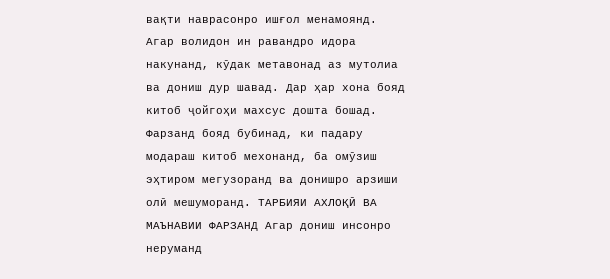вақти наврасонро ишғол менамоянд. Агар волидон ин равандро идора накунанд, кӯдак метавонад аз мутолиа ва дониш дур шавад. Дар ҳар хона бояд китоб ҷойгоҳи махсус дошта бошад. Фарзанд бояд бубинад, ки падару модараш китоб мехонанд, ба омӯзиш эҳтиром мегузоранд ва донишро арзиши олӣ мешуморанд. ТАРБИЯИ АХЛОҚӢ ВА МАЪНАВИИ ФАРЗАНД Агар дониш инсонро неруманд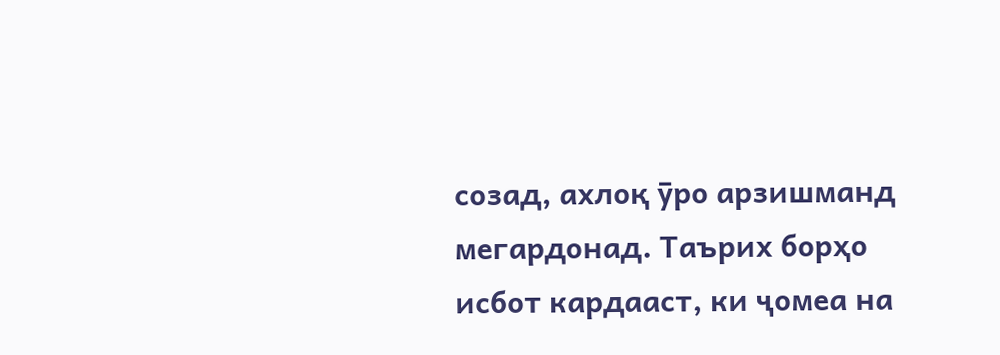созад, ахлоқ ӯро арзишманд мегардонад. Таърих борҳо исбот кардааст, ки ҷомеа на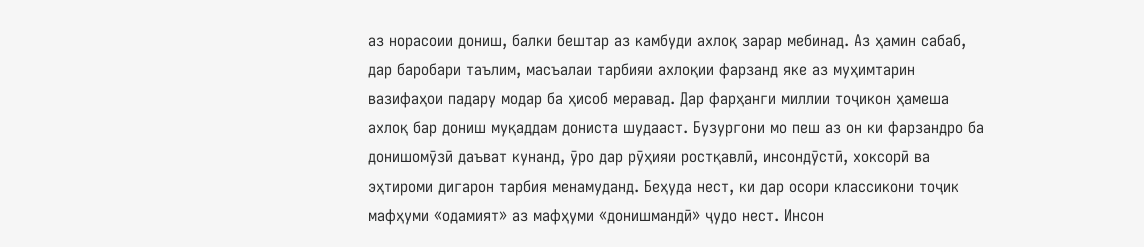аз норасоии дониш, балки бештар аз камбуди ахлоқ зарар мебинад. Аз ҳамин сабаб, дар баробари таълим, масъалаи тарбияи ахлоқии фарзанд яке аз муҳимтарин вазифаҳои падару модар ба ҳисоб меравад. Дар фарҳанги миллии тоҷикон ҳамеша ахлоқ бар дониш муқаддам дониста шудааст. Бузургони мо пеш аз он ки фарзандро ба донишомӯзӣ даъват кунанд, ӯро дар рӯҳияи ростқавлӣ, инсондӯстӣ, хоксорӣ ва эҳтироми дигарон тарбия менамуданд. Беҳуда нест, ки дар осори классикони тоҷик мафҳуми «одамият» аз мафҳуми «донишмандӣ» ҷудо нест. Инсон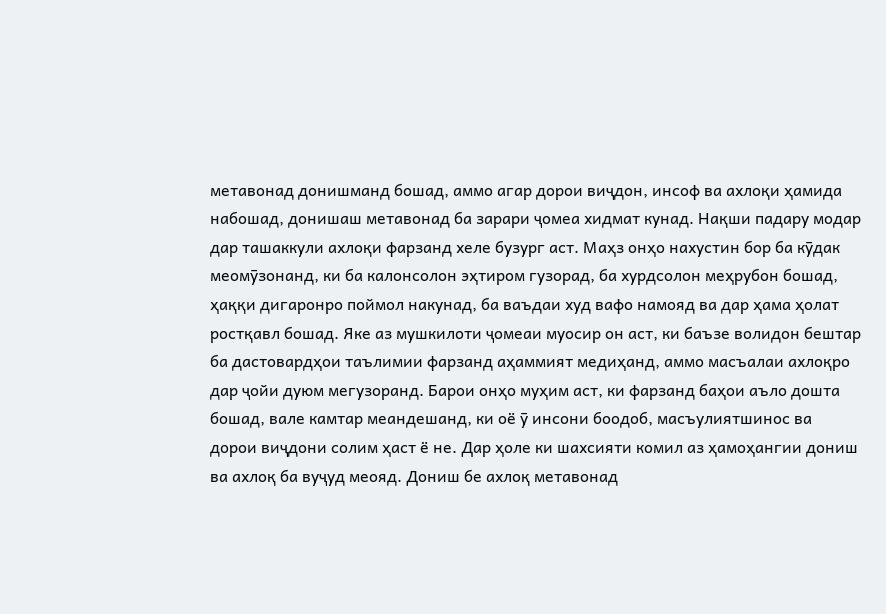метавонад донишманд бошад, аммо агар дорои виҷдон, инсоф ва ахлоқи ҳамида набошад, донишаш метавонад ба зарари ҷомеа хидмат кунад. Нақши падару модар дар ташаккули ахлоқи фарзанд хеле бузург аст. Маҳз онҳо нахустин бор ба кӯдак меомӯзонанд, ки ба калонсолон эҳтиром гузорад, ба хурдсолон меҳрубон бошад, ҳаққи дигаронро поймол накунад, ба ваъдаи худ вафо намояд ва дар ҳама ҳолат ростқавл бошад. Яке аз мушкилоти ҷомеаи муосир он аст, ки баъзе волидон бештар ба дастовардҳои таълимии фарзанд аҳаммият медиҳанд, аммо масъалаи ахлоқро дар ҷойи дуюм мегузоранд. Барои онҳо муҳим аст, ки фарзанд баҳои аъло дошта бошад, вале камтар меандешанд, ки оё ӯ инсони боодоб, масъулиятшинос ва дорои виҷдони солим ҳаст ё не. Дар ҳоле ки шахсияти комил аз ҳамоҳангии дониш ва ахлоқ ба вуҷуд меояд. Дониш бе ахлоқ метавонад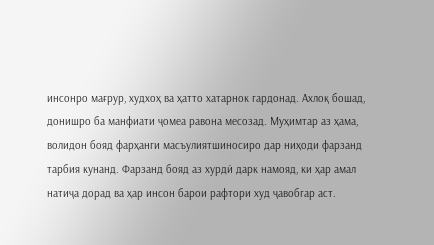инсонро мағрур, худхоҳ ва ҳатто хатарнок гардонад. Ахлоқ бошад, донишро ба манфиати ҷомеа равона месозад. Муҳимтар аз ҳама, волидон бояд фарҳанги масъулиятшиносиро дар ниҳоди фарзанд тарбия кунанд. Фарзанд бояд аз хурдӣ дарк намояд, ки ҳар амал натиҷа дорад ва ҳар инсон барои рафтори худ ҷавобгар аст.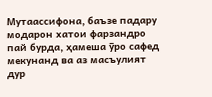Мутаассифона, баъзе падару модарон хатои фарзандро пай бурда, ҳамеша ӯро сафед мекунанд ва аз масъулият дур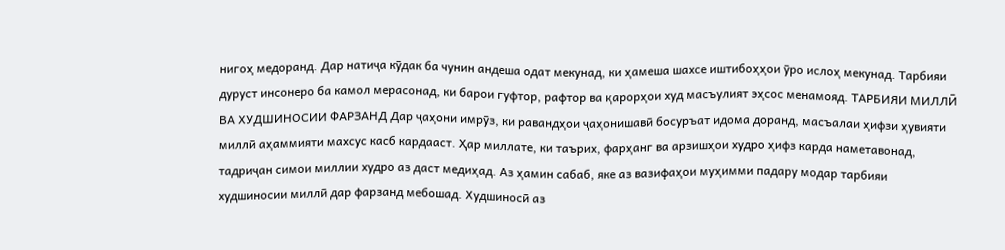нигоҳ медоранд. Дар натиҷа кӯдак ба чунин андеша одат мекунад, ки ҳамеша шахсе иштибоҳҳои ӯро ислоҳ мекунад. Тарбияи дуруст инсонеро ба камол мерасонад, ки барои гуфтор, рафтор ва қарорҳои худ масъулият эҳсос менамояд. ТАРБИЯИ МИЛЛӢ ВА ХУДШИНОСИИ ФАРЗАНД Дар ҷаҳони имрӯз, ки равандҳои ҷаҳонишавӣ босуръат идома доранд, масъалаи ҳифзи ҳувияти миллӣ аҳаммияти махсус касб кардааст. Ҳар миллате, ки таърих, фарҳанг ва арзишҳои худро ҳифз карда наметавонад, тадриҷан симои миллии худро аз даст медиҳад. Аз ҳамин сабаб, яке аз вазифаҳои муҳимми падару модар тарбияи худшиносии миллӣ дар фарзанд мебошад. Худшиносӣ аз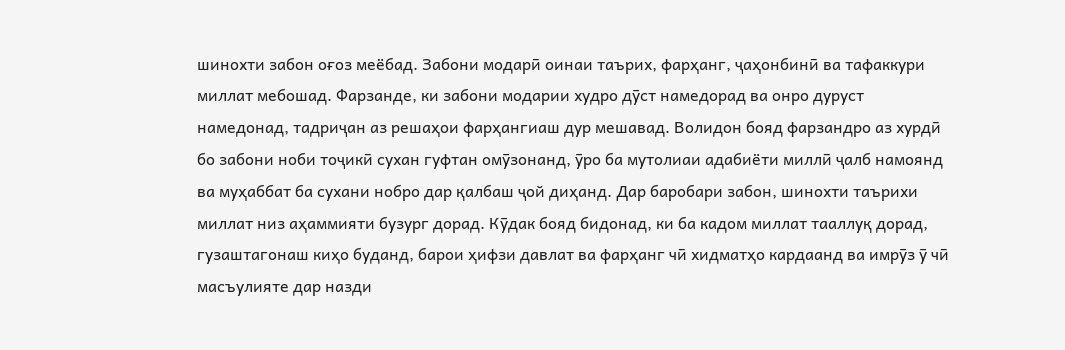шинохти забон оғоз меёбад. Забони модарӣ оинаи таърих, фарҳанг, ҷаҳонбинӣ ва тафаккури миллат мебошад. Фарзанде, ки забони модарии худро дӯст намедорад ва онро дуруст намедонад, тадриҷан аз решаҳои фарҳангиаш дур мешавад. Волидон бояд фарзандро аз хурдӣ бо забони ноби тоҷикӣ сухан гуфтан омӯзонанд, ӯро ба мутолиаи адабиёти миллӣ ҷалб намоянд ва муҳаббат ба сухани нобро дар қалбаш ҷой диҳанд. Дар баробари забон, шинохти таърихи миллат низ аҳаммияти бузург дорад. Кӯдак бояд бидонад, ки ба кадом миллат тааллуқ дорад, гузаштагонаш киҳо буданд, барои ҳифзи давлат ва фарҳанг чӣ хидматҳо кардаанд ва имрӯз ӯ чӣ масъулияте дар назди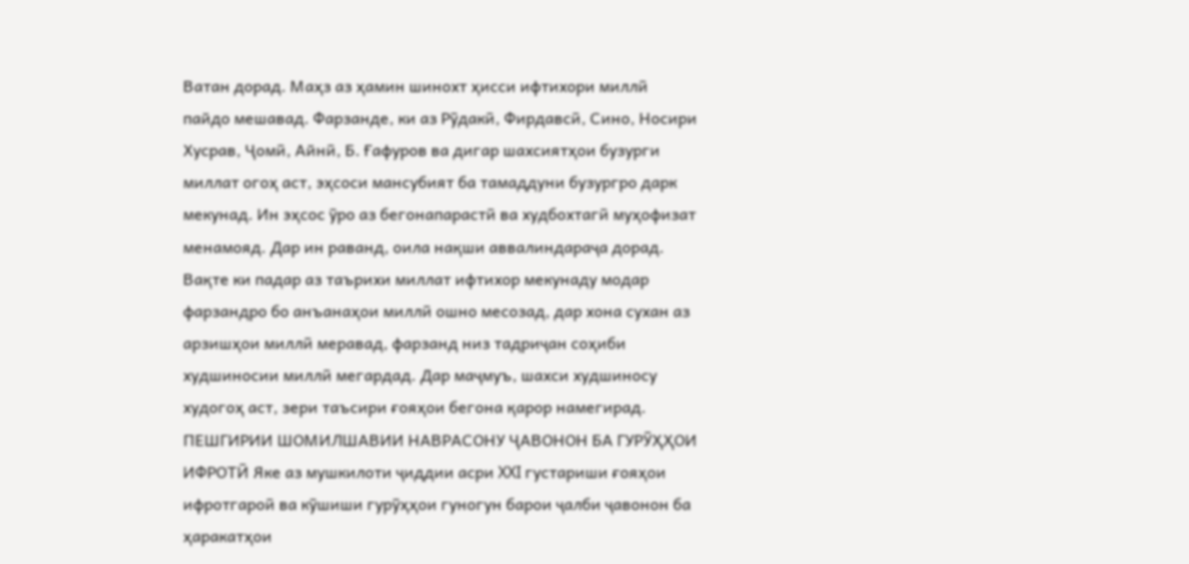Ватан дорад. Маҳз аз ҳамин шинохт ҳисси ифтихори миллӣ пайдо мешавад. Фарзанде, ки аз Рӯдакӣ, Фирдавсӣ, Сино, Носири Хусрав, Ҷомӣ, Айнӣ, Б. Ғафуров ва дигар шахсиятҳои бузурги миллат огоҳ аст, эҳсоси мансубият ба тамаддуни бузургро дарк мекунад. Ин эҳсос ӯро аз бегонапарастӣ ва худбохтагӣ муҳофизат менамояд. Дар ин раванд, оила нақши аввалиндараҷа дорад. Вақте ки падар аз таърихи миллат ифтихор мекунаду модар фарзандро бо анъанаҳои миллӣ ошно месозад, дар хона сухан аз арзишҳои миллӣ меравад, фарзанд низ тадриҷан соҳиби худшиносии миллӣ мегардад. Дар маҷмуъ, шахси худшиносу худогоҳ аст, зери таъсири ғояҳои бегона қарор намегирад. ПЕШГИРИИ ШОМИЛШАВИИ НАВРАСОНУ ҶАВОНОН БА ГУРӮҲҲОИ ИФРОТӢ Яке аз мушкилоти ҷиддии асри XXI густариши ғояҳои ифротгароӣ ва кӯшиши гурӯҳҳои гуногун барои ҷалби ҷавонон ба ҳаракатҳои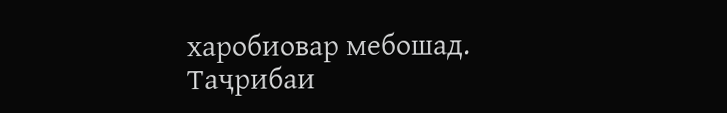харобиовар мебошад. Таҷрибаи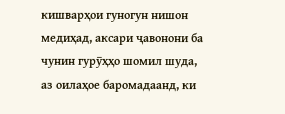кишварҳои гуногун нишон медиҳад, аксари ҷавонони ба чунин гурӯҳҳо шомил шуда, аз оилаҳое баромадаанд, ки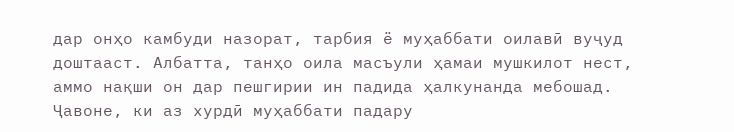дар онҳо камбуди назорат, тарбия ё муҳаббати оилавӣ вуҷуд доштааст. Албатта, танҳо оила масъули ҳамаи мушкилот нест, аммо нақши он дар пешгирии ин падида ҳалкунанда мебошад. Ҷавоне, ки аз хурдӣ муҳаббати падару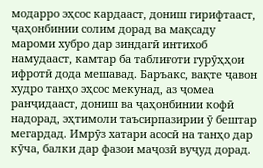модарро эҳсос кардааст, дониш гирифтааст, ҷаҳонбинии солим дорад ва мақсаду мароми хубро дар зиндагӣ интихоб намудааст, камтар ба таблиғоти гурӯҳҳои ифротӣ дода мешавад. Баръакс, вақте ҷавон худро танҳо эҳсос мекунад, аз ҷомеа ранҷидааст, дониш ва ҷаҳонбинии кофӣ надорад, эҳтимоли таъсирпазирии ӯ бештар мегардад. Имрӯз хатари асосӣ на танҳо дар кӯча, балки дар фазои маҷозӣ вуҷуд дорад.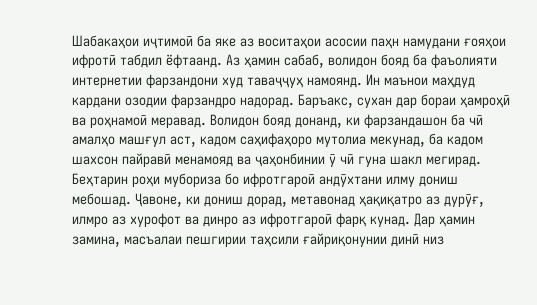Шабакаҳои иҷтимоӣ ба яке аз воситаҳои асосии паҳн намудани ғояҳои ифротӣ табдил ёфтаанд. Аз ҳамин сабаб, волидон бояд ба фаъолияти интернетии фарзандони худ таваҷҷуҳ намоянд. Ин маънои маҳдуд кардани озодии фарзандро надорад. Баръакс, сухан дар бораи ҳамроҳӣ ва роҳнамоӣ меравад. Волидон бояд донанд, ки фарзандашон ба чӣ амалҳо машғул аст, кадом саҳифаҳоро мутолиа мекунад, ба кадом шахсон пайравӣ менамояд ва ҷаҳонбинии ӯ чӣ гуна шакл мегирад. Беҳтарин роҳи мубориза бо ифротгароӣ андӯхтани илму дониш мебошад. Ҷавоне, ки дониш дорад, метавонад ҳақиқатро аз дурӯғ, илмро аз хурофот ва динро аз ифротгароӣ фарқ кунад. Дар ҳамин замина, масъалаи пешгирии таҳсили ғайриқонунии динӣ низ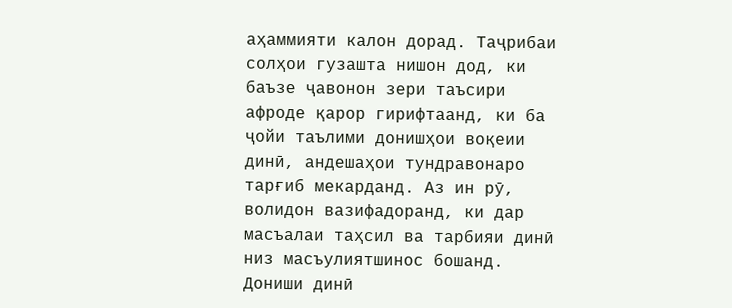аҳаммияти калон дорад. Таҷрибаи солҳои гузашта нишон дод, ки баъзе ҷавонон зери таъсири афроде қарор гирифтаанд, ки ба ҷойи таълими донишҳои воқеии динӣ, андешаҳои тундравонаро тарғиб мекарданд. Аз ин рӯ, волидон вазифадоранд, ки дар масъалаи таҳсил ва тарбияи динӣ низ масъулиятшинос бошанд. Дониши динӣ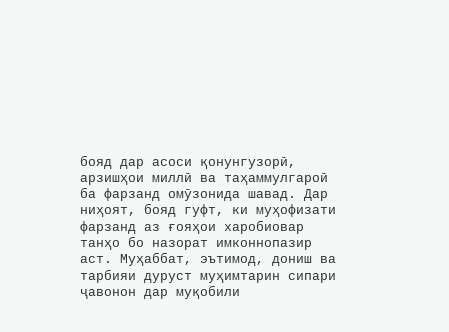бояд дар асоси қонунгузорӣ, арзишҳои миллӣ ва таҳаммулгароӣ ба фарзанд омӯзонида шавад. Дар ниҳоят, бояд гуфт, ки муҳофизати фарзанд аз ғояҳои харобиовар танҳо бо назорат имконнопазир аст. Муҳаббат, эътимод, дониш ва тарбияи дуруст муҳимтарин сипари ҷавонон дар муқобили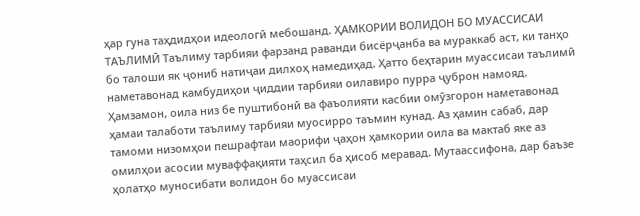ҳар гуна таҳдидҳои идеологӣ мебошанд. ҲАМКОРИИ ВОЛИДОН БО МУАССИСАИ ТАЪЛИМӢ Таълиму тарбияи фарзанд раванди бисёрҷанба ва мураккаб аст, ки танҳо бо талоши як ҷониб натиҷаи дилхоҳ намедиҳад. Ҳатто беҳтарин муассисаи таълимӣ наметавонад камбудиҳои ҷиддии тарбияи оилавиро пурра ҷуброн намояд. Ҳамзамон, оила низ бе пуштибонӣ ва фаъолияти касбии омӯзгорон наметавонад ҳамаи талаботи таълиму тарбияи муосирро таъмин кунад. Аз ҳамин сабаб, дар тамоми низомҳои пешрафтаи маорифи ҷаҳон ҳамкории оила ва мактаб яке аз омилҳои асосии муваффақияти таҳсил ба ҳисоб меравад. Мутаассифона, дар баъзе ҳолатҳо муносибати волидон бо муассисаи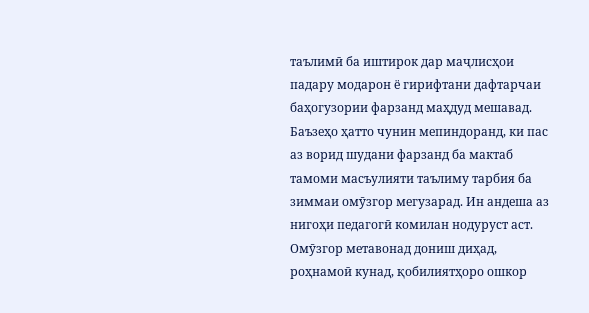таълимӣ ба иштирок дар маҷлисҳои падару модарон ё гирифтани дафтарчаи баҳогузории фарзанд маҳдуд мешавад. Баъзеҳо ҳатто чунин мепиндоранд, ки пас аз ворид шудани фарзанд ба мактаб тамоми масъулияти таълиму тарбия ба зиммаи омӯзгор мегузарад. Ин андеша аз нигоҳи педагогӣ комилан нодуруст аст. Омӯзгор метавонад дониш диҳад, роҳнамоӣ кунад, қобилиятҳоро ошкор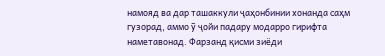намояд ва дар ташаккули ҷаҳонбинии хонанда саҳм гузорад, аммо ӯ ҷойи падару модарро гирифта наметавонад. Фарзанд қисми зиёди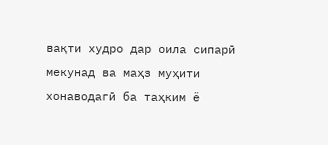вақти худро дар оила сипарӣ мекунад ва маҳз муҳити хонаводагӣ ба таҳким ё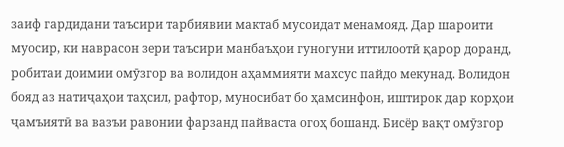заиф гардидани таъсири тарбиявии мактаб мусоидат менамояд. Дар шароити муосир, ки наврасон зери таъсири манбаъҳои гуногуни иттилоотӣ қарор доранд, робитаи доимии омӯзгор ва волидон аҳаммияти махсус пайдо мекунад. Волидон бояд аз натиҷаҳои таҳсил, рафтор, муносибат бо ҳамсинфон, иштирок дар корҳои ҷамъиятӣ ва вазъи равонии фарзанд пайваста огоҳ бошанд. Бисёр вақт омӯзгор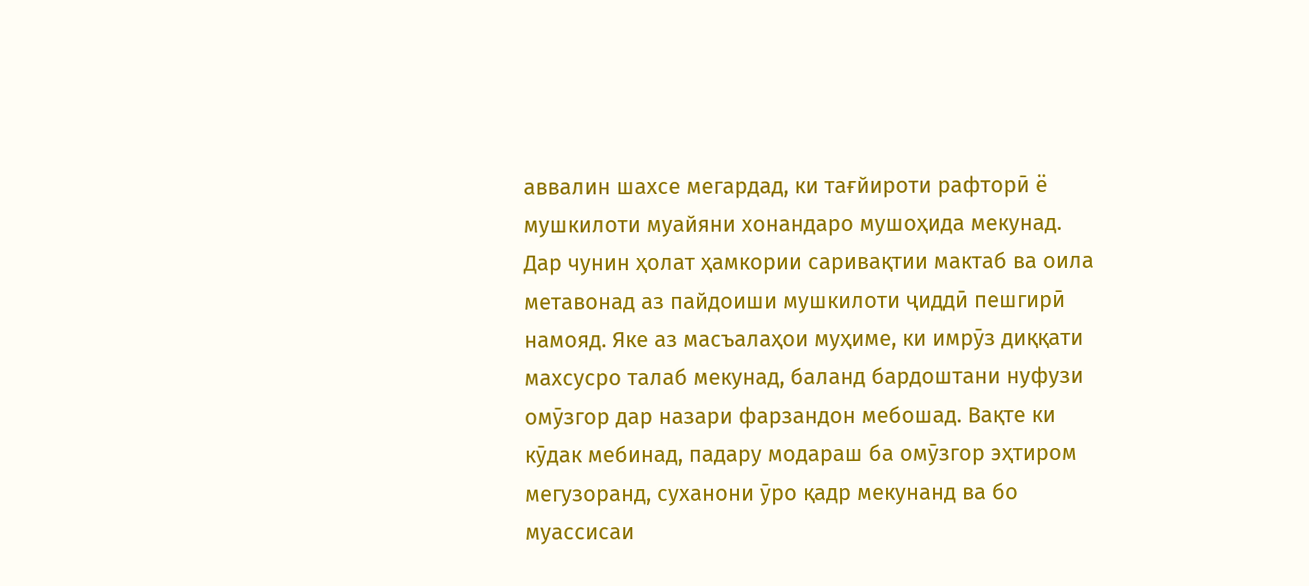аввалин шахсе мегардад, ки тағйироти рафторӣ ё мушкилоти муайяни хонандаро мушоҳида мекунад. Дар чунин ҳолат ҳамкории саривақтии мактаб ва оила метавонад аз пайдоиши мушкилоти ҷиддӣ пешгирӣ намояд. Яке аз масъалаҳои муҳиме, ки имрӯз диққати махсусро талаб мекунад, баланд бардоштани нуфузи омӯзгор дар назари фарзандон мебошад. Вақте ки кӯдак мебинад, падару модараш ба омӯзгор эҳтиром мегузоранд, суханони ӯро қадр мекунанд ва бо муассисаи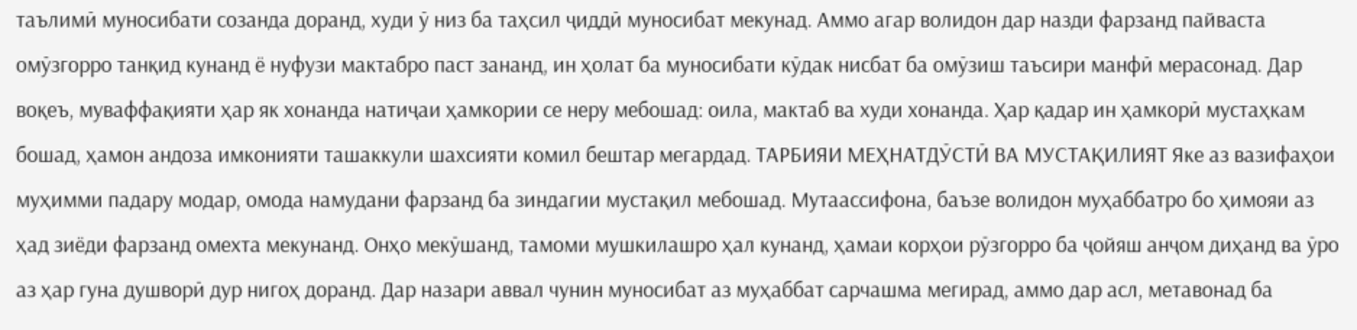таълимӣ муносибати созанда доранд, худи ӯ низ ба таҳсил ҷиддӣ муносибат мекунад. Аммо агар волидон дар назди фарзанд пайваста омӯзгорро танқид кунанд ё нуфузи мактабро паст зананд, ин ҳолат ба муносибати кӯдак нисбат ба омӯзиш таъсири манфӣ мерасонад. Дар воқеъ, муваффақияти ҳар як хонанда натиҷаи ҳамкории се неру мебошад: оила, мактаб ва худи хонанда. Ҳар қадар ин ҳамкорӣ мустаҳкам бошад, ҳамон андоза имконияти ташаккули шахсияти комил бештар мегардад. ТАРБИЯИ МЕҲНАТДӮСТӢ ВА МУСТАҚИЛИЯТ Яке аз вазифаҳои муҳимми падару модар, омода намудани фарзанд ба зиндагии мустақил мебошад. Мутаассифона, баъзе волидон муҳаббатро бо ҳимояи аз ҳад зиёди фарзанд омехта мекунанд. Онҳо мекӯшанд, тамоми мушкилашро ҳал кунанд, ҳамаи корҳои рӯзгорро ба ҷойяш анҷом диҳанд ва ӯро аз ҳар гуна душворӣ дур нигоҳ доранд. Дар назари аввал чунин муносибат аз муҳаббат сарчашма мегирад, аммо дар асл, метавонад ба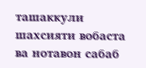ташаккули шахсияти вобаста ва нотавон сабаб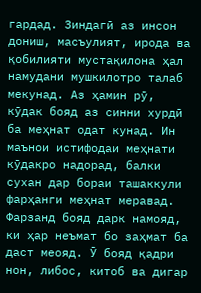гардад. Зиндагӣ аз инсон дониш, масъулият, ирода ва қобилияти мустақилона ҳал намудани мушкилотро талаб мекунад. Аз ҳамин рӯ, кӯдак бояд аз синни хурдӣ ба меҳнат одат кунад. Ин маънои истифодаи меҳнати кӯдакро надорад, балки сухан дар бораи ташаккули фарҳанги меҳнат меравад. Фарзанд бояд дарк намояд, ки ҳар неъмат бо заҳмат ба даст меояд. Ӯ бояд қадри нон, либос, китоб ва дигар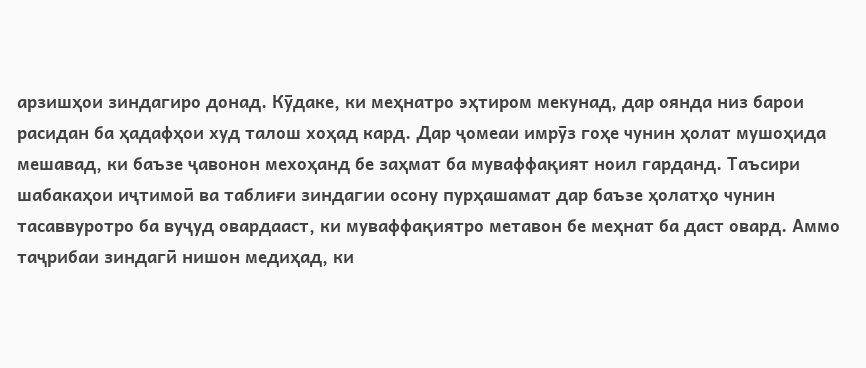арзишҳои зиндагиро донад. Кӯдаке, ки меҳнатро эҳтиром мекунад, дар оянда низ барои расидан ба ҳадафҳои худ талош хоҳад кард. Дар ҷомеаи имрӯз гоҳе чунин ҳолат мушоҳида мешавад, ки баъзе ҷавонон мехоҳанд бе заҳмат ба муваффақият ноил гарданд. Таъсири шабакаҳои иҷтимоӣ ва таблиғи зиндагии осону пурҳашамат дар баъзе ҳолатҳо чунин тасаввуротро ба вуҷуд овардааст, ки муваффақиятро метавон бе меҳнат ба даст овард. Аммо таҷрибаи зиндагӣ нишон медиҳад, ки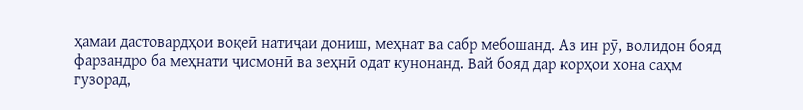ҳамаи дастовардҳои воқеӣ натиҷаи дониш, меҳнат ва сабр мебошанд. Аз ин рӯ, волидон бояд фарзандро ба меҳнати ҷисмонӣ ва зеҳнӣ одат кунонанд. Вай бояд дар корҳои хона саҳм гузорад,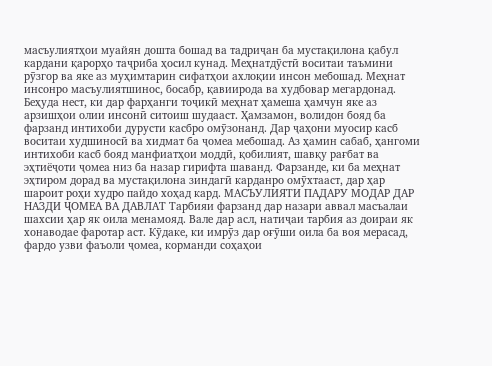масъулиятҳои муайян дошта бошад ва тадриҷан ба мустақилона қабул кардани қарорҳо таҷриба ҳосил кунад. Меҳнатдӯстӣ воситаи таъмини рӯзгор ва яке аз муҳимтарин сифатҳои ахлоқии инсон мебошад. Меҳнат инсонро масъулиятшинос, босабр, қавиирода ва худбовар мегардонад. Беҳуда нест, ки дар фарҳанги тоҷикӣ меҳнат ҳамеша ҳамчун яке аз арзишҳои олии инсонӣ ситоиш шудааст. Ҳамзамон, волидон бояд ба фарзанд интихоби дурусти касбро омӯзонанд. Дар ҷаҳони муосир касб воситаи худшиносӣ ва хидмат ба ҷомеа мебошад. Аз ҳамин сабаб, ҳангоми интихоби касб бояд манфиатҳои моддӣ, қобилият, шавқу рағбат ва эҳтиёҷоти ҷомеа низ ба назар гирифта шаванд. Фарзанде, ки ба меҳнат эҳтиром дорад ва мустақилона зиндагӣ карданро омӯхтааст, дар ҳар шароит роҳи худро пайдо хоҳад кард. МАСЪУЛИЯТИ ПАДАРУ МОДАР ДАР НАЗДИ ҶОМЕА ВА ДАВЛАТ Тарбияи фарзанд дар назари аввал масъалаи шахсии ҳар як оила менамояд. Вале дар асл, натиҷаи тарбия аз доираи як хонаводае фаротар аст. Кӯдаке, ки имрӯз дар оғӯши оила ба воя мерасад, фардо узви фаъоли ҷомеа, корманди соҳаҳои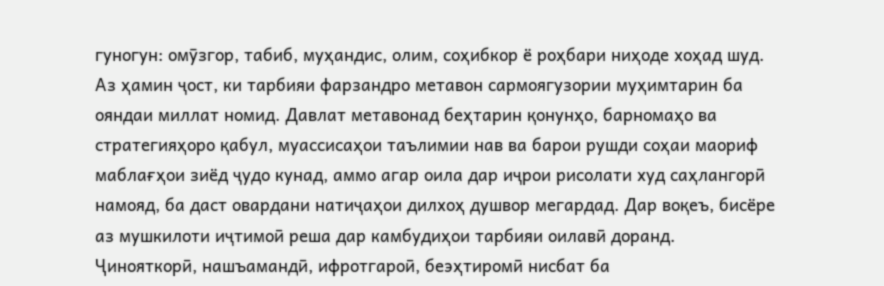гуногун: омӯзгор, табиб, муҳандис, олим, соҳибкор ё роҳбари ниҳоде хоҳад шуд. Аз ҳамин ҷост, ки тарбияи фарзандро метавон сармоягузории муҳимтарин ба ояндаи миллат номид. Давлат метавонад беҳтарин қонунҳо, барномаҳо ва стратегияҳоро қабул, муассисаҳои таълимии нав ва барои рушди соҳаи маориф маблағҳои зиёд ҷудо кунад, аммо агар оила дар иҷрои рисолати худ саҳлангорӣ намояд, ба даст овардани натиҷаҳои дилхоҳ душвор мегардад. Дар воқеъ, бисёре аз мушкилоти иҷтимоӣ реша дар камбудиҳои тарбияи оилавӣ доранд. Ҷинояткорӣ, нашъамандӣ, ифротгароӣ, беэҳтиромӣ нисбат ба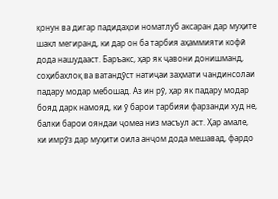қонун ва дигар падидаҳои номатлуб аксаран дар муҳите шакл мегиранд, ки дар он ба тарбия аҳаммияти кофӣ дода нашудааст. Баръакс, ҳар як ҷавони донишманд, соҳибахлоқ ва ватандӯст натиҷаи заҳмати чандинсолаи падару модар мебошад. Аз ин рӯ, ҳар як падару модар бояд дарк намояд, ки ӯ барои тарбияи фарзанди худ не, балки барои ояндаи ҷомеа низ масъул аст. Ҳар амале, ки имрӯз дар муҳити оила анҷом дода мешавад, фардо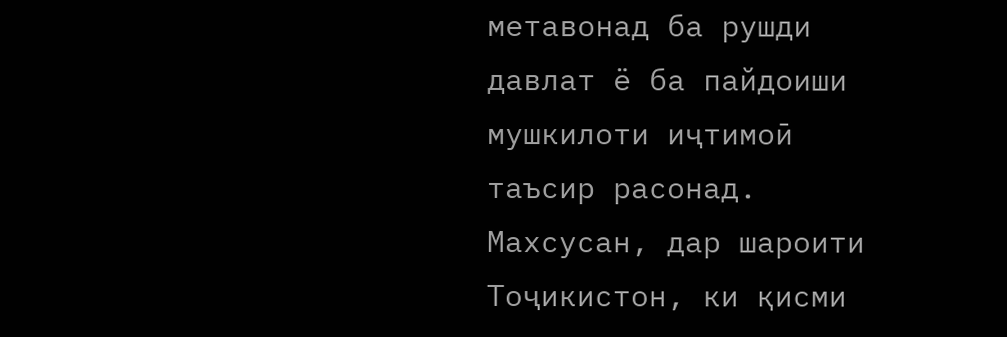метавонад ба рушди давлат ё ба пайдоиши мушкилоти иҷтимоӣ таъсир расонад. Махсусан, дар шароити Тоҷикистон, ки қисми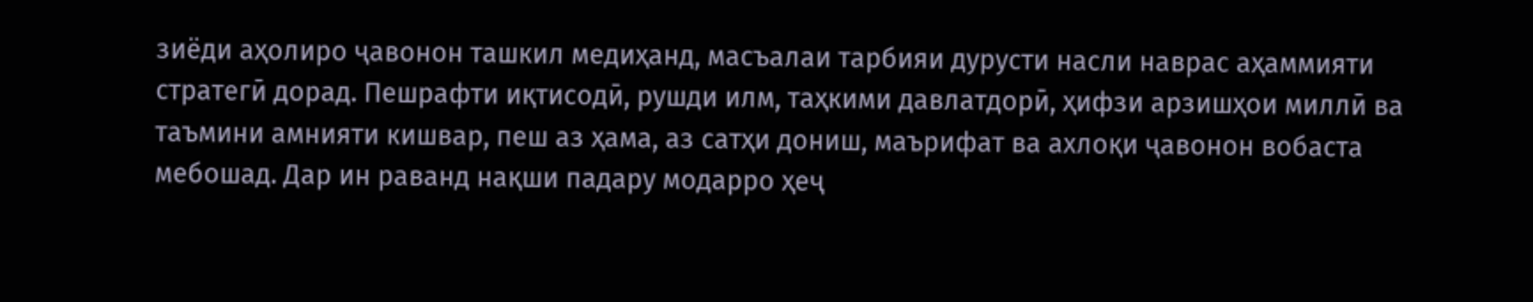зиёди аҳолиро ҷавонон ташкил медиҳанд, масъалаи тарбияи дурусти насли наврас аҳаммияти стратегӣ дорад. Пешрафти иқтисодӣ, рушди илм, таҳкими давлатдорӣ, ҳифзи арзишҳои миллӣ ва таъмини амнияти кишвар, пеш аз ҳама, аз сатҳи дониш, маърифат ва ахлоқи ҷавонон вобаста мебошад. Дар ин раванд нақши падару модарро ҳеҷ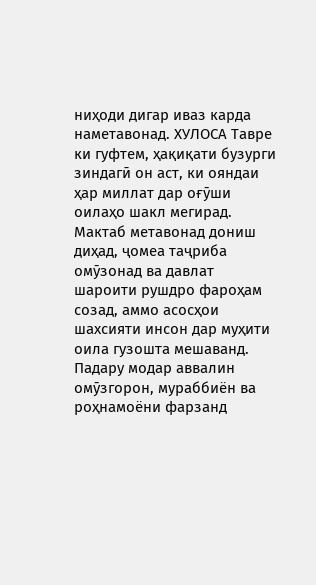ниҳоди дигар иваз карда наметавонад. ХУЛОСА Тавре ки гуфтем, ҳақиқати бузурги зиндагӣ он аст, ки ояндаи ҳар миллат дар оғӯши оилаҳо шакл мегирад. Мактаб метавонад дониш диҳад, ҷомеа таҷриба омӯзонад ва давлат шароити рушдро фароҳам созад, аммо асосҳои шахсияти инсон дар муҳити оила гузошта мешаванд. Падару модар аввалин омӯзгорон, мураббиён ва роҳнамоёни фарзанд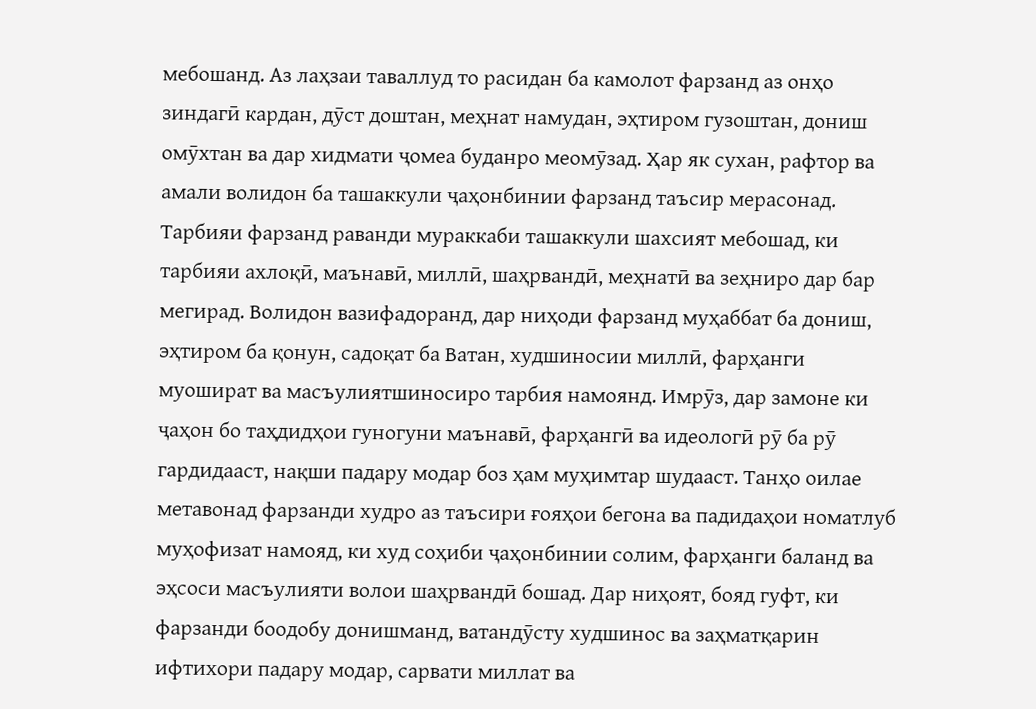мебошанд. Аз лаҳзаи таваллуд то расидан ба камолот фарзанд аз онҳо зиндагӣ кардан, дӯст доштан, меҳнат намудан, эҳтиром гузоштан, дониш омӯхтан ва дар хидмати ҷомеа буданро меомӯзад. Ҳар як сухан, рафтор ва амали волидон ба ташаккули ҷаҳонбинии фарзанд таъсир мерасонад. Тарбияи фарзанд раванди мураккаби ташаккули шахсият мебошад, ки тарбияи ахлоқӣ, маънавӣ, миллӣ, шаҳрвандӣ, меҳнатӣ ва зеҳниро дар бар мегирад. Волидон вазифадоранд, дар ниҳоди фарзанд муҳаббат ба дониш, эҳтиром ба қонун, садоқат ба Ватан, худшиносии миллӣ, фарҳанги муошират ва масъулиятшиносиро тарбия намоянд. Имрӯз, дар замоне ки ҷаҳон бо таҳдидҳои гуногуни маънавӣ, фарҳангӣ ва идеологӣ рӯ ба рӯ гардидааст, нақши падару модар боз ҳам муҳимтар шудааст. Танҳо оилае метавонад фарзанди худро аз таъсири ғояҳои бегона ва падидаҳои номатлуб муҳофизат намояд, ки худ соҳиби ҷаҳонбинии солим, фарҳанги баланд ва эҳсоси масъулияти волои шаҳрвандӣ бошад. Дар ниҳоят, бояд гуфт, ки фарзанди боодобу донишманд, ватандӯсту худшинос ва заҳматқарин ифтихори падару модар, сарвати миллат ва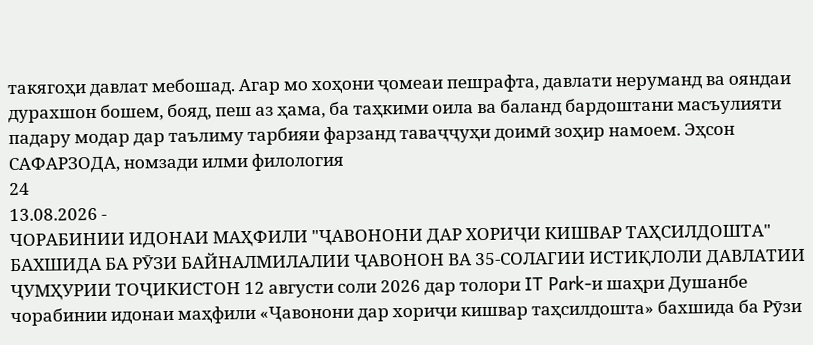такягоҳи давлат мебошад. Агар мо хоҳони ҷомеаи пешрафта, давлати неруманд ва ояндаи дурахшон бошем, бояд, пеш аз ҳама, ба таҳкими оила ва баланд бардоштани масъулияти падару модар дар таълиму тарбияи фарзанд таваҷҷуҳи доимӣ зоҳир намоем. Эҳсон САФАРЗОДА, номзади илми филология
24
13.08.2026 -
ЧОРАБИНИИ ИДОНАИ МАҲФИЛИ "ҶАВОНОНИ ДАР ХОРИҶИ КИШВАР ТАҲСИЛДОШТА" БАХШИДА БА РӮЗИ БАЙНАЛМИЛАЛИИ ҶАВОНОН ВА 35-СОЛАГИИ ИСТИҚЛОЛИ ДАВЛАТИИ ҶУМҲУРИИ ТОҶИКИСТОН 12 августи соли 2026 дар толори IT Park-и шаҳри Душанбе чорабинии идонаи маҳфили «Ҷавонони дар хориҷи кишвар таҳсилдошта» бахшида ба Рӯзи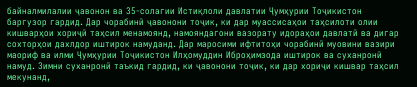байналмилалии ҷавонон ва 35-солагии Истиқлоли давлатии Ҷумҳурии Тоҷикистон баргузор гардид. Дар чорабинӣ ҷавонони тоҷик, ки дар муассисаҳои таҳсилоти олии кишварҳои хориҷӣ таҳсил менамоянд, намояндагони вазорату идораҳои давлатӣ ва дигар сохторҳои дахлдор иштирок намуданд. Дар маросими ифтитоҳи чорабинӣ муовини вазири маориф ва илми Ҷумҳурии Тоҷикистон Илҳомуддин Иброҳимзода иштирок ва суханронӣ намуд. Зимни суханронӣ таъкид гардид, ки ҷавонони тоҷик, ки дар хориҷи кишвар таҳсил мекунанд,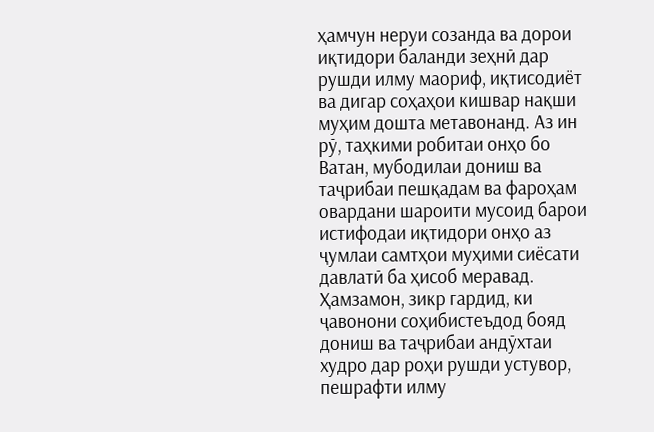ҳамчун неруи созанда ва дорои иқтидори баланди зеҳнӣ дар рушди илму маориф, иқтисодиёт ва дигар соҳаҳои кишвар нақши муҳим дошта метавонанд. Аз ин рӯ, таҳкими робитаи онҳо бо Ватан, мубодилаи дониш ва таҷрибаи пешқадам ва фароҳам овардани шароити мусоид барои истифодаи иқтидори онҳо аз ҷумлаи самтҳои муҳими сиёсати давлатӣ ба ҳисоб меравад. Ҳамзамон, зикр гардид, ки ҷавонони соҳибистеъдод бояд дониш ва таҷрибаи андӯхтаи худро дар роҳи рушди устувор, пешрафти илму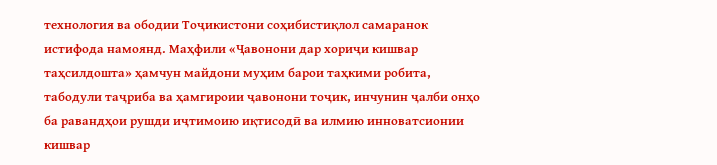технология ва ободии Тоҷикистони соҳибистиқлол самаранок истифода намоянд. Маҳфили «Ҷавонони дар хориҷи кишвар таҳсилдошта» ҳамчун майдони муҳим барои таҳкими робита, табодули таҷриба ва ҳамгироии ҷавонони тоҷик, инчунин ҷалби онҳо ба равандҳои рушди иҷтимоию иқтисодӣ ва илмию инноватсионии кишвар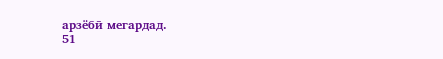арзёбӣ мегардад.
51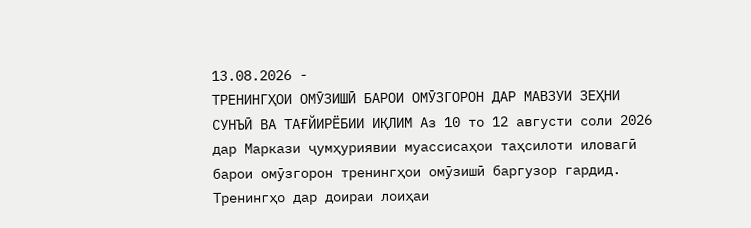13.08.2026 -
ТРЕНИНГҲОИ ОМӮЗИШӢ БАРОИ ОМӮЗГОРОН ДАР МАВЗУИ ЗЕҲНИ СУНЪӢ ВА ТАҒЙИРЁБИИ ИҚЛИМ Аз 10 то 12 августи соли 2026 дар Маркази ҷумҳуриявии муассисаҳои таҳсилоти иловагӣ барои омӯзгорон тренингҳои омӯзишӣ баргузор гардид. Тренингҳо дар доираи лоиҳаи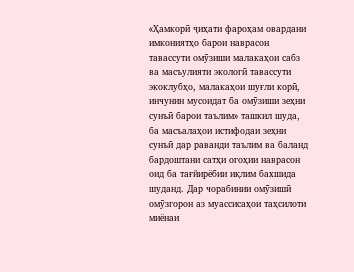«Ҳамкорӣ ҷиҳати фароҳам овардани имкониятҳо барои наврасон тавассути омӯзиши малакаҳои сабз ва масъулияти экологӣ тавассути экоклубҳо, малакаҳои шуғли корӣ, инчунин мусоидат ба омӯзиши зеҳни сунъӣ барои таълим» ташкил шуда, ба масъалаҳои истифодаи зеҳни сунъӣ дар раванди таълим ва баланд бардоштани сатҳи огоҳии наврасон оид ба тағйирёбии иқлим бахшида шуданд. Дар чорабинии омӯзишӣ омӯзгорон аз муассисаҳои таҳсилоти миёнаи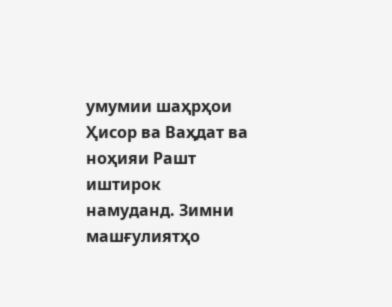умумии шаҳрҳои Ҳисор ва Ваҳдат ва ноҳияи Рашт иштирок намуданд. Зимни машғулиятҳо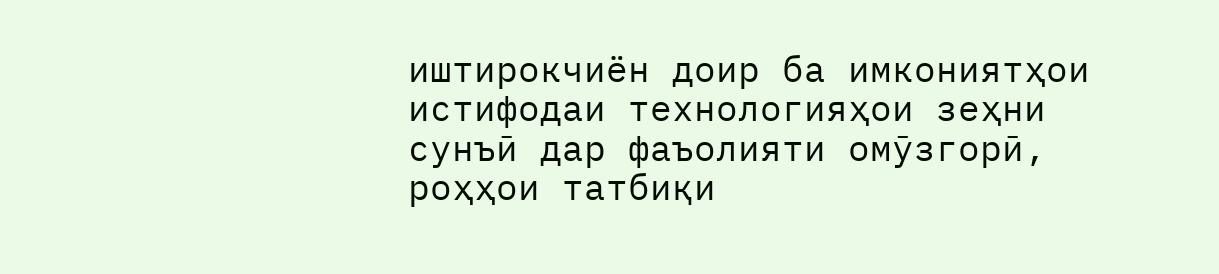иштирокчиён доир ба имкониятҳои истифодаи технологияҳои зеҳни сунъӣ дар фаъолияти омӯзгорӣ, роҳҳои татбиқи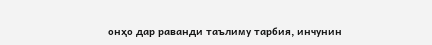онҳо дар раванди таълиму тарбия, инчунин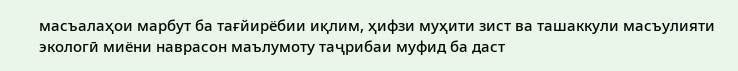масъалаҳои марбут ба тағйирёбии иқлим, ҳифзи муҳити зист ва ташаккули масъулияти экологӣ миёни наврасон маълумоту таҷрибаи муфид ба даст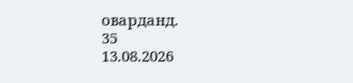оварданд.
35
13.08.2026